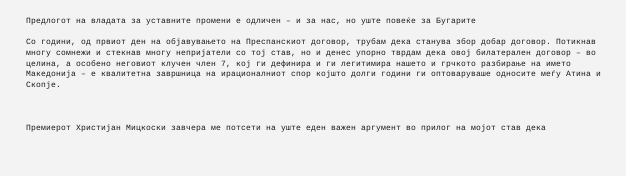Предлогот на владата за уставните промени е одличен – и за нас, но уште повеќе за Бугарите

Со години, од првиот ден на објавувањето на Преспанскиот договор, трубам дека станува збор добар договор. Потикнав многу сомнежи и стекнав многу непријатели со тој став, но и денес упорно тврдам дека овој билатерален договор – во целина, а особено неговиот клучен член 7, кој ги дефинира и ги легитимира нашето и грчкото разбирање на името Македонија – е квалитетна завршница на ирационалниот спор којшто долги години ги оптоваруваше односите меѓу Атина и Скопје.



Премиерот Христијан Мицкоски завчера ме потсети на уште еден важен аргумент во прилог на мојот став дека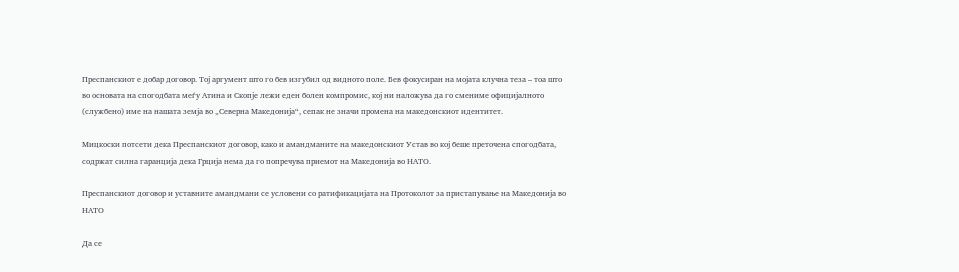Преспанскиот е добар договор. Тој аргумент што го бев изгубил од видното поле. Бев фокусиран на мојата клучна теза – тоа што во основата на спогодбата меѓу Атина и Скопје лежи еден болен компромис, кој ни наложува да го смениме официјалното (службено) име на нашата земја во „Северна Македонија“, сепак не значи промена на македонскиот идентитет.

Мицкоски потсети дека Преспанскиот договор, како и амандманите на македонскиот Устав во кој беше преточена спогодбата, содржат силна гаранција дека Грција нема да го попречува приемот на Македонија во НАТО.

Преспанскиот договор и уставните амандмани се условени со ратификацијата на Протоколот за пристапување на Македонија во НАТО

Да се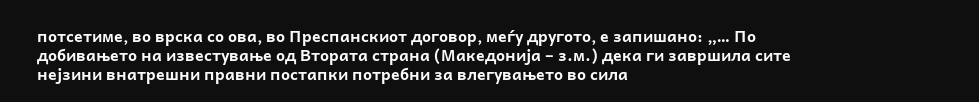потсетиме, во врска со ова, во Преспанскиот договор, меѓу другото, е запишано: „… По добивањето на известување од Втората страна (Македонија – з.м.) дека ги завршила сите нејзини внатрешни правни постапки потребни за влегувањето во сила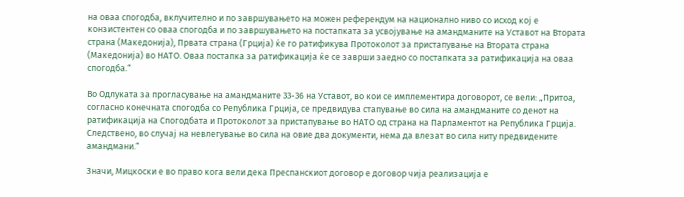на оваа спогодба, вклучително и по завршувањето на можен референдум на национално ниво со исход кој е конзистентен со оваа спогодба и по завршувањето на постапката за усвојување на амандманите на Уставот на Втората страна (Македонија), Првата страна (Грција) ќе го ратификува Протоколот за пристапување на Втората страна (Македонија) во НАТО. Оваа постапка за ратификација ќе се заврши заедно со постапката за ратификација на оваа спогодба.“

Во Одлуката за прогласување на амандманите 33-36 на Уставот, во кои се имплементира договорот, се вели: „Притоа, согласно конечната спогодба со Република Грција, се предвидува стапување во сила на амандманите со денот на ратификација на Спогодбата и Протоколот за пристапување во НАТО од страна на Парламентот на Република Грција. Следствено, во случај на невлегување во сила на овие два документи, нема да влезат во сила ниту предвидените амандмани.“

Значи, Мицкоски е во право кога вели дека Преспанскиот договор е договор чија реализација е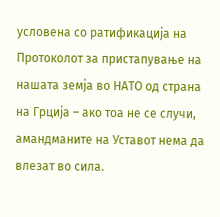условена со ратификација на Протоколот за пристапување на нашата земја во НАТО од страна на Грција – ако тоа не се случи, амандманите на Уставот нема да влезат во сила.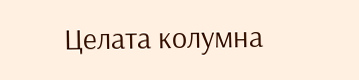Целата колумна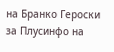на Бранко Героски за Плусинфо на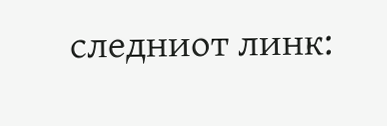следниот линк: